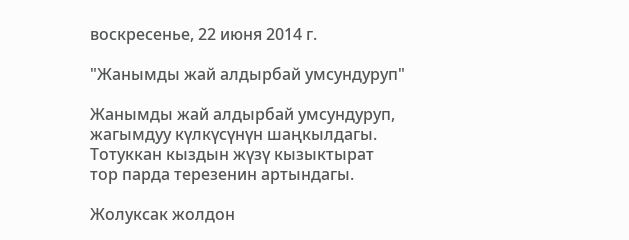воскресенье, 22 июня 2014 г.

"Жанымды жай алдырбай умсундуруп"

Жанымды жай алдырбай умсундуруп,
жагымдуу күлкүсүнүн шаңкылдагы.
Тотуккан кыздын жүзү кызыктырат
тор парда терезенин артындагы.

Жолуксак жолдон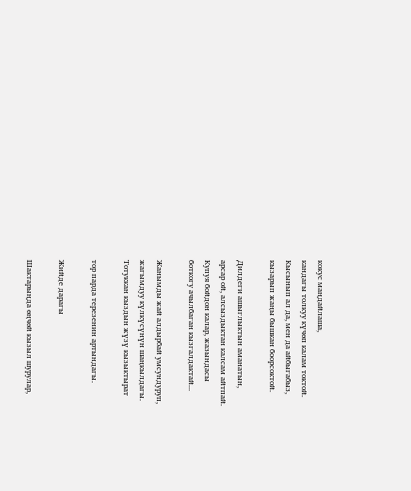кокус маңдайлаша,
кандагы толкуу күчөп калам токтой.
Кысынып ал да, мен да айбыгабыз,
кызарып жаңы бышкан боорсоктой.

Дилдеги ашыглыктын аманатын,
арсар ой, алсыздыктан калсам айтпай.
Купуя бойдон калар, жазындасы
боткогу ачылбаган кызгалдактай...

Жанымды жай алдырбай умсундуруп,
жагымдуу күлкүсүнүн шаңкылдагы.
Тотуккан кыздын жүзү кызыктырат

тор парда терезенин артындагы.

Жийде дарагы

Шактарыңда өңчөй кызыл шурулар,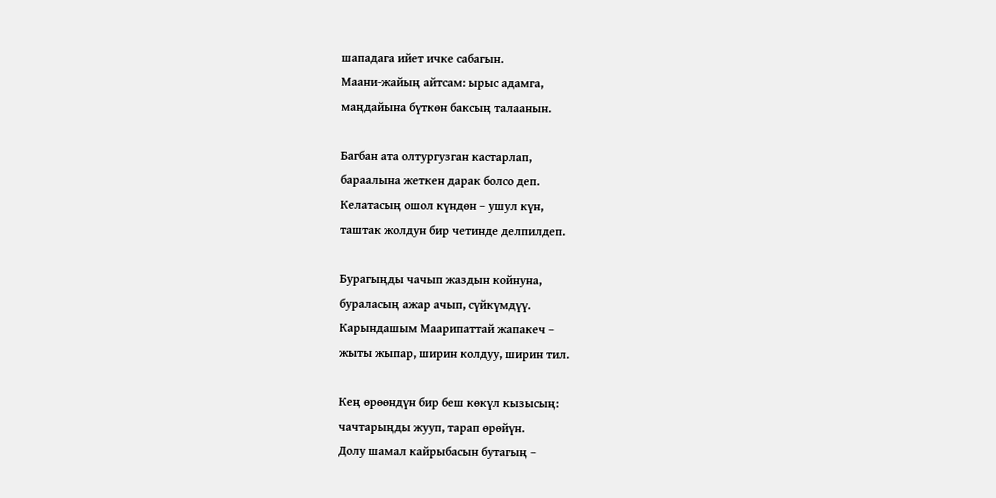шападага ийет ичке сабагын.
Маани-жайың айтсам: ырыс адамга,
маңдайына бүткөн баксың талаанын.

Багбан ата олтургузган кастарлап,
бараалына жеткен дарак болсо деп.
Келатасың ошол күндөн – ушул күн,
таштак жолдун бир четинде делпилдеп.

Бурагыңды чачып жаздын койнуна,
бураласың ажар ачып, сүйкүмдүү.
Карындашым Маарипаттай жапакеч –
жыты жыпар, ширин колдуу, ширин тил.

Кең өрөөндүн бир беш көкүл кызысың:
чачтарыңды жууп, тарап өрөйүн.
Долу шамал кайрыбасын бутагың –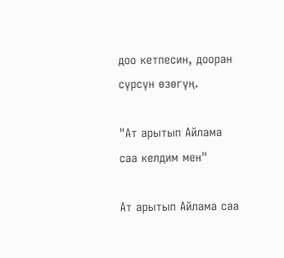доо кетпесин, дооран сүрсүн өзөгүң.

"Ат арытып Айлама саа келдим мен"

Ат арытып Айлама саа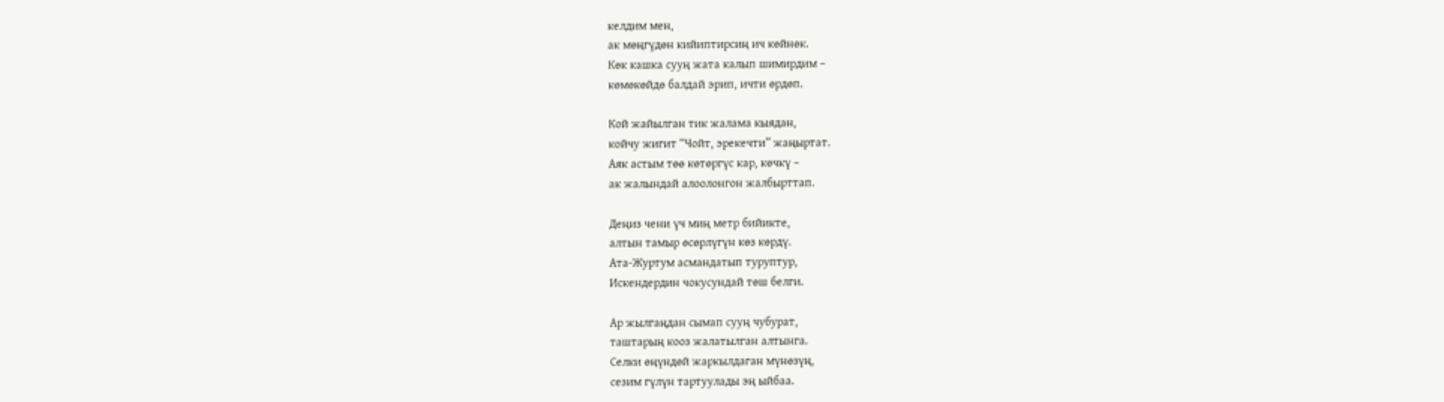келдим мен,
ак мөңгүдөн кийиптирсиң ич көйнөк.
Көк кашка сууң жата калып шимирдим –
көмөкөйдө балдай эрип, ичти өрдөп.

Кой жайылган тик жалама кыядан,
койчу жигит “Чойт, эрекечти” жаңыртат.
Аяк астым төө көтөргүс кар, көчкү –
ак жалындай алоолонгон жалбырттап.

Деңиз чени үч миң метр бийикте,
алтын тамыр өсөрлүгүн көз көрдү.
Ата-Журтум асмандатып туруптур,
Искендердин чокусундай төш белги.

Ар жылгаңдан сымап сууң чубурат,
таштарың кооз жалатылган алтынга.
Селки өңүндөй жаркылдаган мүнөзүң,
сезим гүлүн тартуулады эң ыйбаа.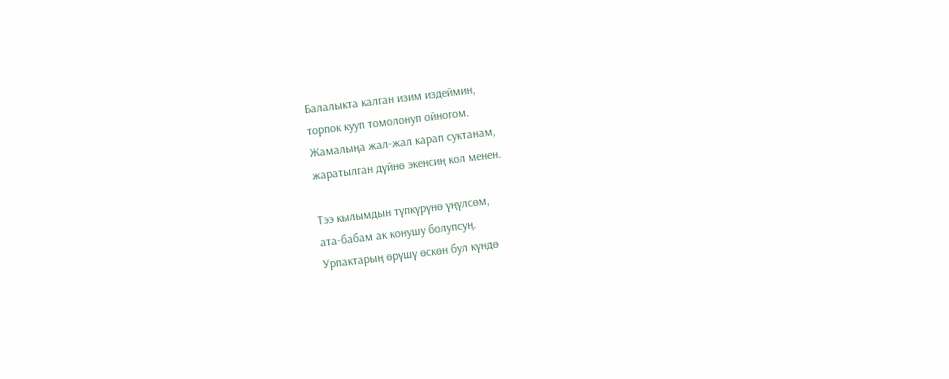Балалыкта калган изим издеймин,
торпок кууп томолонуп ойногом.
Жамалыңа жал-жал карап суктанам,
жаратылган дүйнө экенсиң кол менен.

Тээ кылымдын түпкүрүнө үңүлсөм,
ата-бабам ак конушу болупсуң.
Урпактарың өрүшү өскөн бул күндө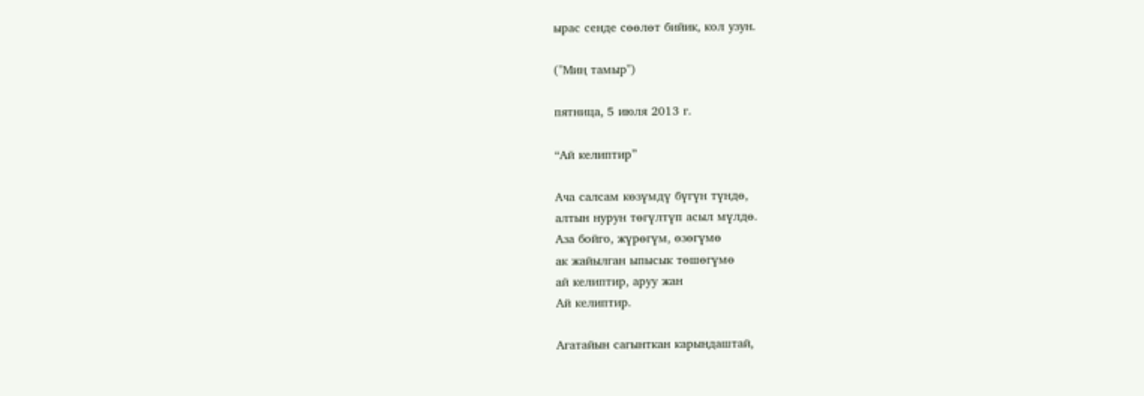ырас сенде сөөлөт бийик, кол узун.

("Миң тамыр")

пятница, 5 июля 2013 г.

“Ай келиптир”

Ача салсам көзүмдү бүгүн түндө,
алтын нурун төгүлтүп асыл мүлдө.
Аза бойго, жүрөгүм, өзөгүмө
ак жайылган ыпысык төшөгүмө
ай келиптир, аруу жан
Ай келиптир.

Агатайын сагынткан карындаштай,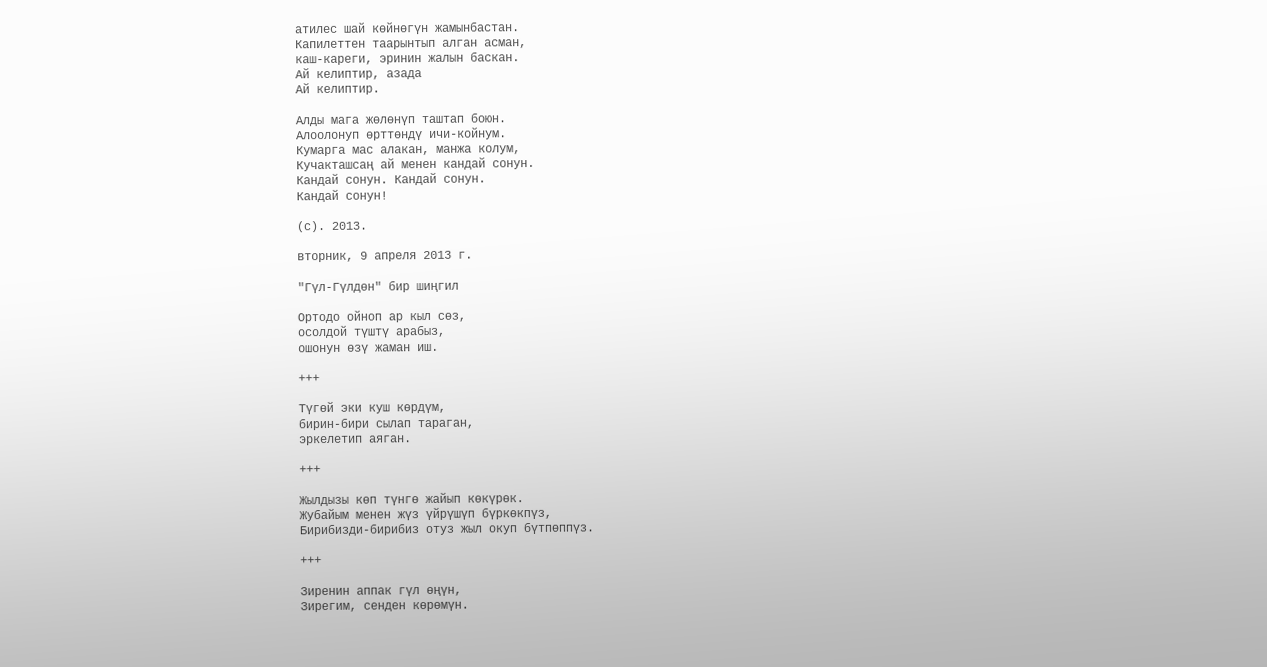атилес шай көйнөгүн жамынбастан.
Капилеттен таарынтып алган асман,
каш-кареги, эринин жалын баскан.
Ай келиптир, азада
Ай келиптир.

Алды мага жөлөнүп таштап боюн.
Алоолонуп өрттөндү ичи-койнум.
Кумарга мас алакан, манжа колум,
Кучакташсаң ай менен кандай сонун.
Кандай сонун. Кандай сонун.
Кандай сонун!

(с). 2013.

вторник, 9 апреля 2013 г.

"Гүл-Гүлдөн" бир шиңгил

Ортодо ойноп ар кыл сөз,
осолдой түштү арабыз,
ошонун өзү жаман иш.

+++

Түгөй эки куш көрдүм,
бирин-бири сылап тараган,
эркелетип аяган.

+++

Жылдызы көп түнгө жайып көкүрөк.
Жубайым менен жүз үйрүшүп бүркөкпүз,
Бирибизди-бирибиз отуз жыл окуп бүтпөппүз.

+++

Зиренин аппак гүл өңүн,
Зирегим, сенден көрөмүн.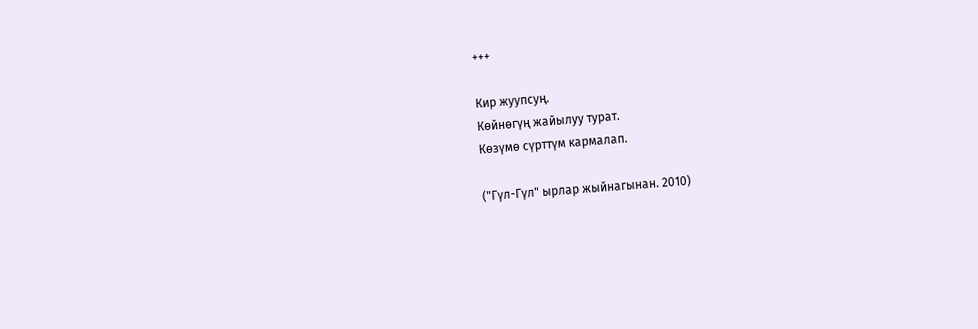+++

Кир жуупсуң.
Көйнөгүң жайылуу турат.
Көзүмө сүрттүм кармалап.

("Гүл-Гүл" ырлар жыйнагынан. 2010)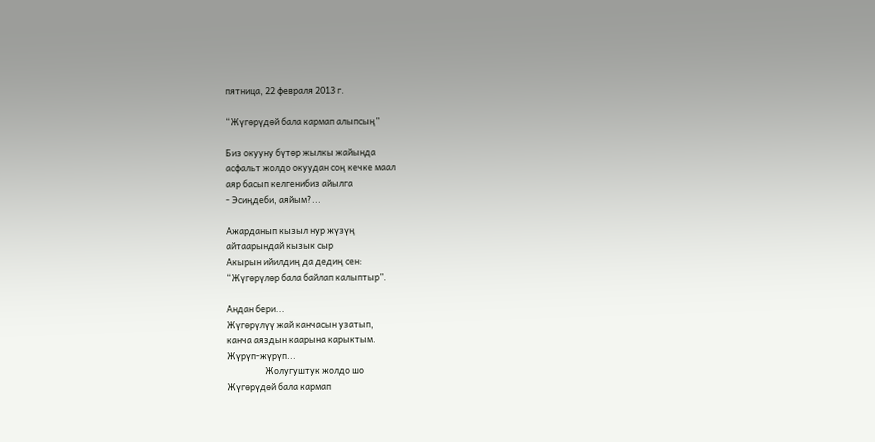пятница, 22 февраля 2013 г.

“Жүгөрүдөй бала кармап алыпсың”

Биз окууну бүтөр жылкы жайында
асфальт жолдо окуудан соң кечке маал
аяр басып келгенибиз айылга
- Эсиңдеби, аяйым?...

Ажарданып кызыл нур жүзүң
айтаарындай кызык сыр
Акырын ийилдиң да дедиң сен:
“Жүгөрүлөр бала байлап калыптыр”.

Андан бери...
Жүгөрүлүү жай канчасын узатып,
канча аяздын каарына карыктым.
Жүрүп-жүрүп...
                   Жолугуштук жолдо шо
Жүгөрүдөй бала кармап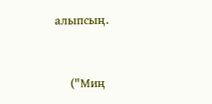алыпсың.


     ("Миң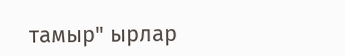тамыр" ырлар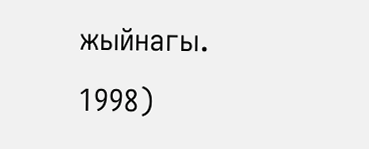жыйнагы. 1998)